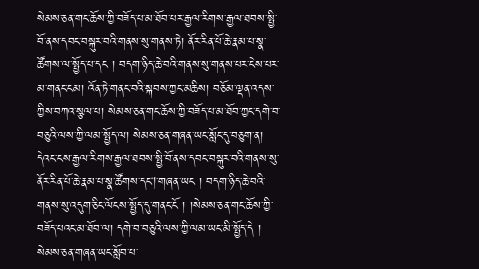སེམས་ཅན་གང་ཆོས་ཀྱི་བཟོད་པ་མ་ཐོབ་པར་རྒྱལ་རིགས་རྒྱལ་ཐབས་སྤྱི་བོ་ནས་དབང་བསྐུར་བའི་གནས་སུ་གནས་ཏེ། ནོར་རིན་པོ་ཆེ་རྣམ་པ་སྣ་ཚོགས་ལ་སྤྱོད་པ་དང ། བདག་ཉིད་ཆེ་བའི་གནས་སུ་གནས་པར་ངེས་པར་མ་གནང་ངམ། འོན་ཏེ་གནང་བའི་སྐབས་ཀྱང་མཆིས། བཅོམ་ལྡན་འདས་ཀྱིས་བཀའ་སྩལ་པ། སེམས་ཅན་གང་ཆོས་ཀྱི་བཟོད་པ་མ་ཐོབ་ཀྱང་དགེ་བ་བཅུའི་ལས་ཀྱི་ལམ་སྤྱོད་ལ། སེམས་ཅན་གཞན་ཡང་སློང་དུ་བཅུག་ན། དེའང་ངས་རྒྱལ་རིགས་རྒྱལ་ཐབས་སྤྱི་བོ་ནས་དབང་བསྐུར་བའི་གནས་སུ་ནོར་རིན་པོ་ཆེ་རྣམ་པ་སྣ་ཚོགས་དང།་གཞན་ཡང ། བདག་ཉིད་ཆེ་བའི་གནས་སུ་འདུག་ཅིང་ལོངས་སྤྱོད་དུ་གནང་ངོ ། །སེམས་ཅན་གང་ཆོས་ཀྱི་བཟོད་པའང་མ་ཐོབ་ལ། དགེ་བ་བཅུའི་ལས་ཀྱི་ལམ་ཡང་མི་སྤྱོད་དེ ། སེམས་ཅན་གཞན་ཡང་སློབ་པ་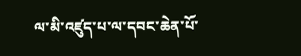ལ་མི་འཛུད་པ་ལ་དབང་ཆེན་པོ་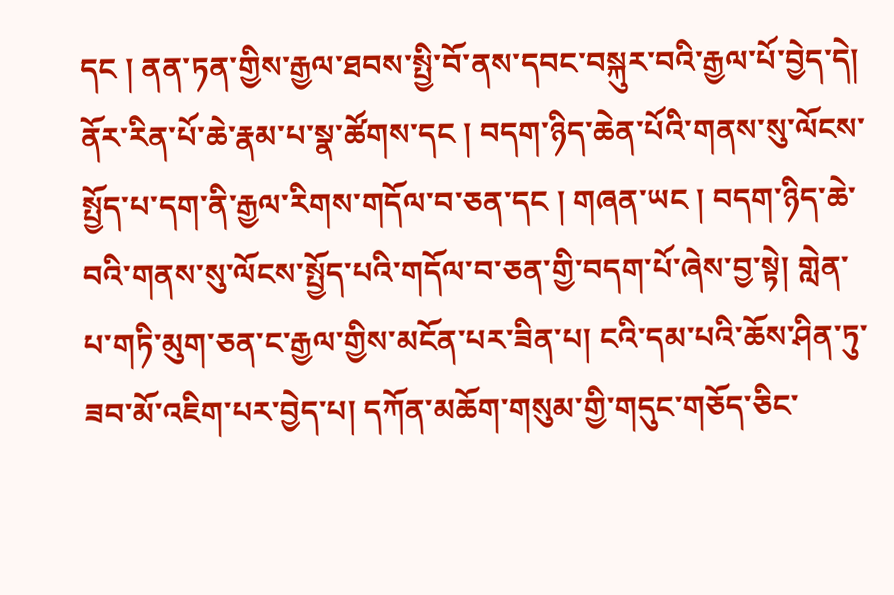དང ། ནན་ཏན་གྱིས་རྒྱལ་ཐབས་སྤྱི་བོ་ནས་དབང་བསྐུར་བའི་རྒྱལ་པོ་བྱེད་དེ། ནོར་རིན་པོ་ཆེ་རྣམ་པ་སྣ་ཚོགས་དང ། བདག་ཉིད་ཆེན་པོའི་གནས་སུ་ལོངས་སྤྱོད་པ་དག་ནི་རྒྱལ་རིགས་གདོལ་བ་ཅན་དང ། གཞན་ཡང ། བདག་ཉིད་ཆེ་བའི་གནས་སུ་ལོངས་སྤྱོད་པའི་གདོལ་བ་ཅན་གྱི་བདག་པོ་ཞེས་བྱ་སྟེ། གླེན་པ་གཏི་མུག་ཅན་ང་རྒྱལ་གྱིས་མངོན་པར་ཟིན་པ། ངའི་དམ་པའི་ཆོས་ཤིན་ཏུ་ཟབ་མོ་འཇིག་པར་བྱེད་པ། དཀོན་མཆོག་གསུམ་གྱི་གདུང་གཅོད་ཅིང་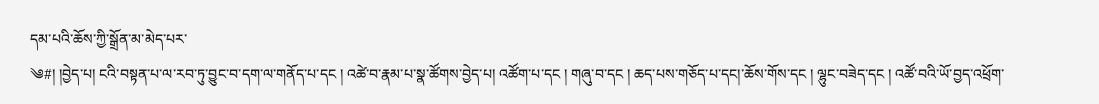དམ་པའི་ཆོས་ཀྱི་སྒྲོན་མ་མེད་པར་
༄#། །བྱེད་པ། ངའི་བསྟན་པ་ལ་རབ་ཏུ་བྱུང་བ་དག་ལ་གནོད་པ་དང ། འཚེ་བ་རྣམ་པ་སྣ་ཚོགས་བྱེད་པ། འཚོག་པ་དང ། གཞུ་བ་དང ། ཆད་པས་གཅོད་པ་དང།་ཆོས་གོས་དང ། ལྷུང་བཟེད་དང ། འཚོ་བའི་ཡོ་བྱད་འཕྲོག་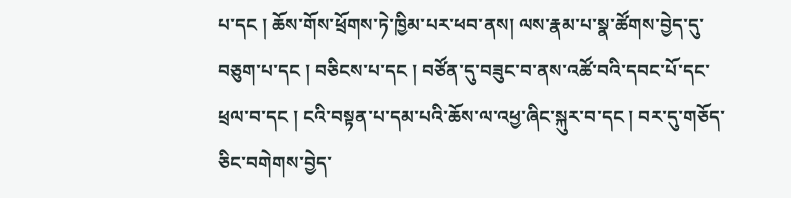པ་དང ། ཆོས་གོས་ཕྲོགས་ཏེ་ཁྱིམ་པར་ཕབ་ནས། ལས་རྣམ་པ་སྣ་ཚོགས་བྱེད་དུ་བཅུག་པ་དང ། བཅིངས་པ་དང ། བཙོན་དུ་བཟུང་བ་ནས་འཚོ་བའི་དབང་པོ་དང་ཕྲལ་བ་དང ། ངའི་བསྟན་པ་དམ་པའི་ཆོས་ལ་འཕྱ་ཞིང་སྐུར་བ་དང ། བར་དུ་གཅོད་ཅིང་བགེགས་བྱེད་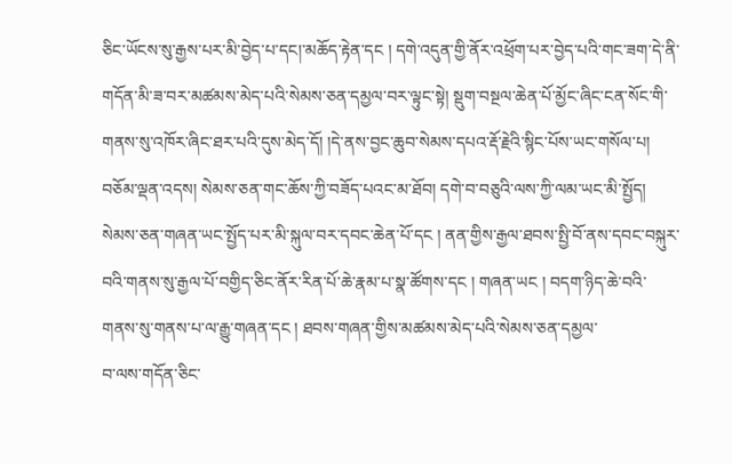ཅིང་ཡོངས་སུ་རྒྱས་པར་མི་བྱེད་པ་དང།་མཆོད་རྟེན་དང ། དགེ་འདུན་གྱི་ནོར་འཕྲོག་པར་བྱེད་པའི་གང་ཟག་དེ་ནི་གདོན་མི་ཟ་བར་མཚམས་མེད་པའི་སེམས་ཅན་དམྱལ་བར་ལྟུང་སྟེ། སྡུག་བསྔལ་ཆེན་པོ་མྱོང་ཞིང་ངན་སོང་གི་གནས་སུ་འཁོར་ཞིང་ཐར་པའི་དུས་མེད་དོ། །དེ་ནས་བྱང་ཆུབ་སེམས་དཔའ་རྡོ་རྗེའི་སྙིང་པོས་ཡང་གསོལ་པ། བཅོམ་ལྡན་འདས། སེམས་ཅན་གང་ཆོས་ཀྱི་བཟོད་པའང་མ་ཐོབ། དགེ་བ་བཅུའི་ལས་ཀྱི་ལམ་ཡང་མི་སྤྱོད། སེམས་ཅན་གཞན་ཡང་སྤྱོད་པར་མི་སྐུལ་བར་དབང་ཆེན་པོ་དང ། ནན་གྱིས་རྒྱལ་ཐབས་སྤྱི་བོ་ནས་དབང་བསྐུར་བའི་གནས་སུ་རྒྱལ་པོ་བགྱིད་ཅིང་ནོར་རིན་པོ་ཆེ་རྣམ་པ་སྣ་ཚོགས་དང ། གཞན་ཡང ། བདག་ཉིད་ཆེ་བའི་གནས་སུ་གནས་པ་ལ་རྒྱུ་གཞན་དང ། ཐབས་གཞན་གྱིས་མཚམས་མེད་པའི་སེམས་ཅན་དམྱལ་
བ་ལས་གདོན་ཅིང་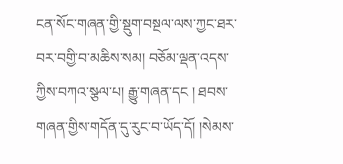ངན་སོང་གཞན་གྱི་སྡུག་བསྔལ་ལས་ཀྱང་ཐར་བར་བགྱི་བ་མཆིས་སམ། བཅོམ་ལྡན་འདས་ཀྱིས་བཀའ་སྩལ་པ། རྒྱུ་གཞན་དང ། ཐབས་གཞན་གྱིས་གདོན་དུ་རུང་བ་ཡོད་དོ། །སེམས་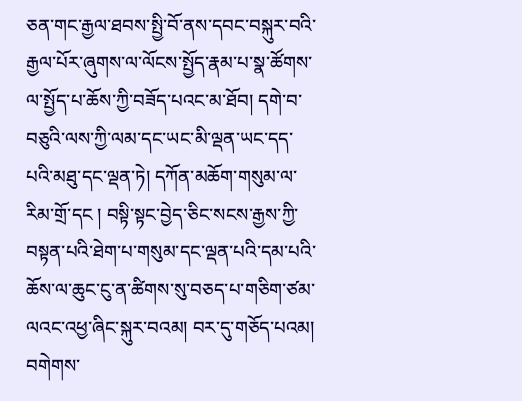ཅན་གང་རྒྱལ་ཐབས་སྤྱི་བོ་ནས་དབང་བསྐུར་བའི་རྒྱལ་པོར་ཞུགས་ལ་ལོངས་སྤྱོད་རྣམ་པ་སྣ་ཚོགས་ལ་སྤྱོད་པ་ཆོས་ཀྱི་བཟོད་པའང་མ་ཐོབ། དགེ་བ་བཅུའི་ལས་ཀྱི་ལམ་དང་ཡང་མི་ལྡན་ཡང་དད་པའི་མཐུ་དང་ལྡན་ཏེ། དཀོན་མཆོག་གསུམ་ལ་རིམ་གྲོ་དང ། བསྟི་སྟང་བྱེད་ཅིང་སངས་རྒྱས་ཀྱི་བསྟན་པའི་ཐེག་པ་གསུམ་དང་ལྡན་པའི་དམ་པའི་ཆོས་ལ་ཆུང་ངུ་ན་ཚིགས་སུ་བཅད་པ་གཅིག་ཙམ་ལའང་འཕྱ་ཞིང་སྐུར་བའམ། བར་དུ་གཅོད་པའམ། བགེགས་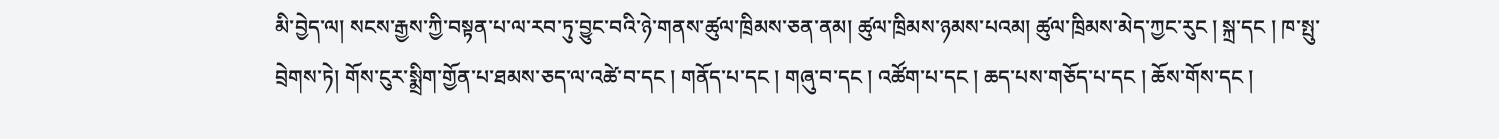མི་བྱེད་ལ། སངས་རྒྱས་ཀྱི་བསྟན་པ་ལ་རབ་ཏུ་བྱུང་བའི་ཉེ་གནས་ཚུལ་ཁྲིམས་ཅན་ནམ། ཚུལ་ཁྲིམས་ཉམས་པའམ། ཚུལ་ཁྲིམས་མེད་ཀྱང་རུང ། སྐྲ་དང ། ཁ་སྤུ་བྲེགས་ཏེ། གོས་ངུར་སྨྲིག་གྱོན་པ་ཐམས་ཅད་ལ་འཚེ་བ་དང ། གནོད་པ་དང ། གཞུ་བ་དང ། འཚོག་པ་དང ། ཆད་པས་གཅོད་པ་དང ། ཆོས་གོས་དང །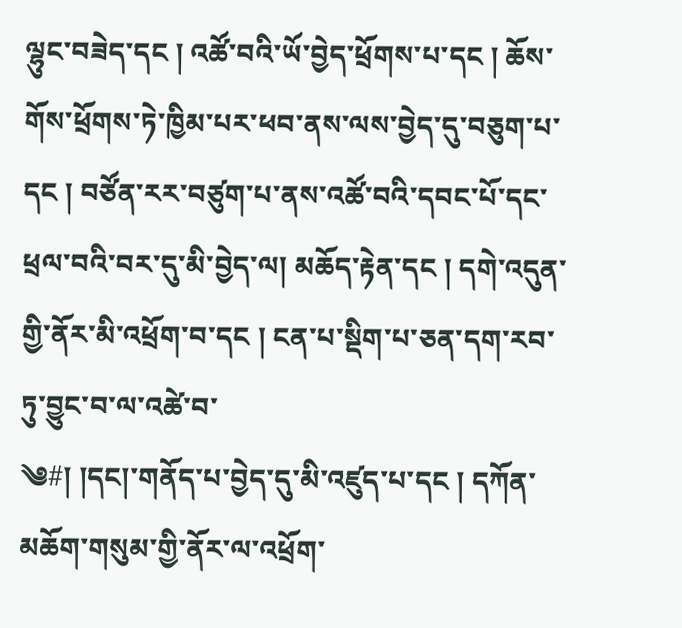ལྷུང་བཟེད་དང ། འཚོ་བའི་ཡོ་བྱེད་ཕྲོགས་པ་དང ། ཆོས་གོས་ཕྲོགས་ཏེ་ཁྱིམ་པར་ཕབ་ནས་ལས་བྱེད་དུ་བཅུག་པ་དང ། བཙོན་རར་བཙུག་པ་ནས་འཚོ་བའི་དབང་པོ་དང་ཕྲལ་བའི་བར་དུ་མི་བྱེད་ལ། མཆོད་རྟེན་དང ། དགེ་འདུན་གྱི་ནོར་མི་འཕྲོག་བ་དང ། ངན་པ་སྡིག་པ་ཅན་དག་རབ་ཏུ་བྱུང་བ་ལ་འཚེ་བ་
༄#། །དང།་གནོད་པ་བྱེད་དུ་མི་འཛུད་པ་དང ། དཀོན་མཆོག་གསུམ་གྱི་ནོར་ལ་འཕྲོག་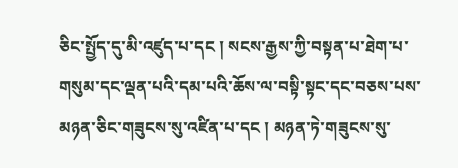ཅིང་སྤྱོད་དུ་མི་འཛུད་པ་དང ། སངས་རྒྱས་ཀྱི་བསྟན་པ་ཐེག་པ་གསུམ་དང་ལྡན་པའི་དམ་པའི་ཆོས་ལ་བསྟི་སྟང་དང་བཅས་པས་མཉན་ཅིང་གཟུངས་སུ་འཛིན་པ་དང ། མཉན་ཏེ་གཟུངས་སུ་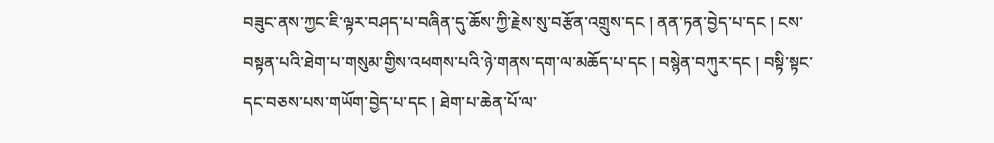བཟུང་ནས་ཀྱང་ཇི་ལྟར་བཤད་པ་བཞིན་དུ་ཆོས་ཀྱི་རྗེས་སུ་བརྩོན་འགྲུས་དང ། ནན་ཏན་བྱེད་པ་དང ། ངས་བསྟན་པའི་ཐེག་པ་གསུམ་གྱིས་འཕགས་པའི་ཉེ་གནས་དག་ལ་མཆོད་པ་དང ། བསྙེན་བཀུར་དང ། བསྟི་སྟང་དང་བཅས་པས་གཡོག་བྱེད་པ་དང ། ཐེག་པ་ཆེན་པོ་ལ་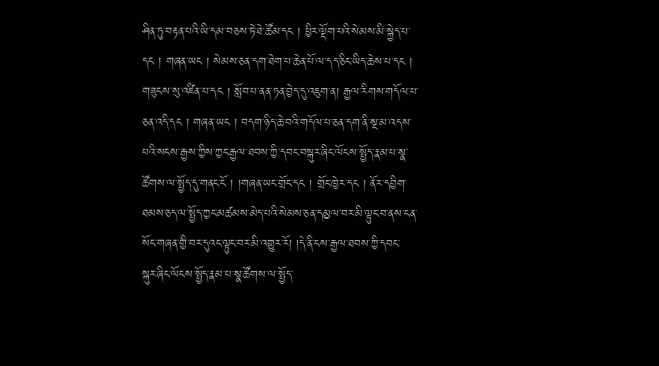ཤིན་ཏུ་བརྟན་པའི་ཡི་དམ་བཅས་ཏེ་ཐེ་ཚོམ་དང ། ཕྱིར་ལྡོག་པའི་སེམས་མི་སྐྱེད་པ་དང ། གཞན་ཡང ། སེམས་ཅན་དག་ཐེག་པ་ཆེན་པོ་ལ་དད་ཅིང་ཡིད་ཆེས་པ་དང ། གཟུངས་སུ་འཛིན་པ་དང ། སློབ་པ་ནན་ཏན་བྱེད་དུ་འཇུག་ན། རྒྱལ་རིགས་གདོལ་པ་ཅན་འདི་དང ། གཞན་ཡང ། བདག་ཉིད་ཆེ་བའི་གདོལ་པ་ཅན་དག་ནི་སྔ་མ་འདས་པའི་སངས་རྒྱས་ཀྱིས་ཀྱང་རྒྱལ་ཐབས་ཀྱི་དབང་བསྐུར་ཞིང་ལོངས་སྤྱོད་རྣམ་པ་སྣ་ཚོགས་ལ་སྤྱོད་དུ་གནང་ངོ ། །གཞན་ཡང་གྲོང་དང ། གྲོང་ཁྱེར་དང ། ནོར་དབྱིག་ཐམས་ཅད་ལ་སྤྱོད་ཀྱང་མཚམས་མེད་པའི་སེམས་ཅན་དམྱལ་བར་མི་ལྟུང་བ་ནས་ངན་སོང་གཞན་གྱི་བར་དུའང་ལྟུང་བར་མི་འགྱུར་རོ། །དེ་ནི་ངས་རྒྱལ་ཐབས་ཀྱི་དབང་
སྐུར་ཞིང་ལོངས་སྤྱོད་རྣམ་པ་སྣ་ཚོགས་ལ་སྤྱོད་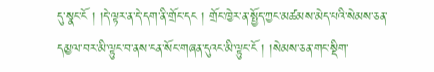དུ་སྣང་ངོ ། །དེ་ལྟར་ན་དེ་དག་ནི་གྲོང་དང ། གྲོང་ཁྱེར་ན་སྤྱོད་ཀྱང་མཚམས་མེད་པའི་སེམས་ཅན་དམྱལ་བར་མི་ལྟུང་བ་ནས་ངན་སོང་གཞན་དུའང་མི་ལྟུང་ངོ ། །སེམས་ཅན་གང་སྡིག་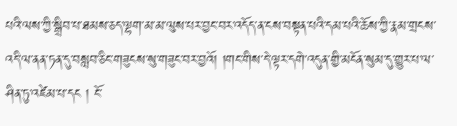པའི་ལས་ཀྱི་སྒྲིབ་པ་ཐམས་ཅད་ལྷག་མ་མ་ལུས་པར་བྱང་བར་འདོད་ན་ངས་བསྟན་པའི་དམ་པའི་ཆོས་ཀྱི་རྣམ་གྲངས་འདི་ལ་ནན་ཏན་དུ་བསླབ་ཅིང་གཟུངས་སུ་གཟུང་བར་བྱའོ། །གང་གིས་དེ་ལྟར་དགེ་འདུན་གྱི་མངོན་སུམ་དུ་གྱུར་པ་ལ་ཤིན་ཏུ་འཛེམ་པ་དང ། ངོ་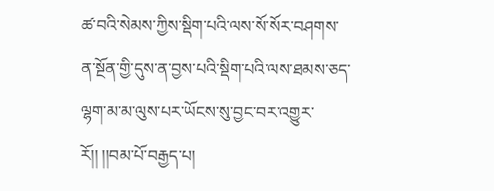ཚ་བའི་སེམས་ཀྱིས་སྡིག་པའི་ལས་སོ་སོར་བཤགས་ན་སྔོན་གྱི་དུས་ན་བྱས་པའི་སྡིག་པའི་ལས་ཐམས་ཅད་ལྷག་མ་མ་ལུས་པར་ཡོངས་སུ་བྱང་བར་འགྱུར་རོ།། །།བམ་པོ་བརྒྱད་པ།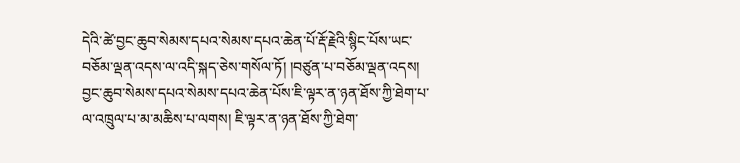དེའི་ཚེ་བྱང་ཆུབ་སེམས་དཔའ་སེམས་དཔའ་ཆེན་པོ་རྡོ་རྗེའི་སྙིང་པོས་ཡང་བཅོམ་ལྡན་འདས་ལ་འདི་སྐད་ཅེས་གསོལ་ཏོ། །བཙུན་པ་བཅོམ་ལྡན་འདས། བྱང་ཆུབ་སེམས་དཔའ་སེམས་དཔའ་ཆེན་པོས་ཇི་ལྟར་ན་ཉན་ཐོས་ཀྱི་ཐེག་པ་ལ་འཁྲུལ་པ་མ་མཆིས་པ་ལགས། ཇི་ལྟར་ན་ཉན་ཐོས་ཀྱི་ཐེག་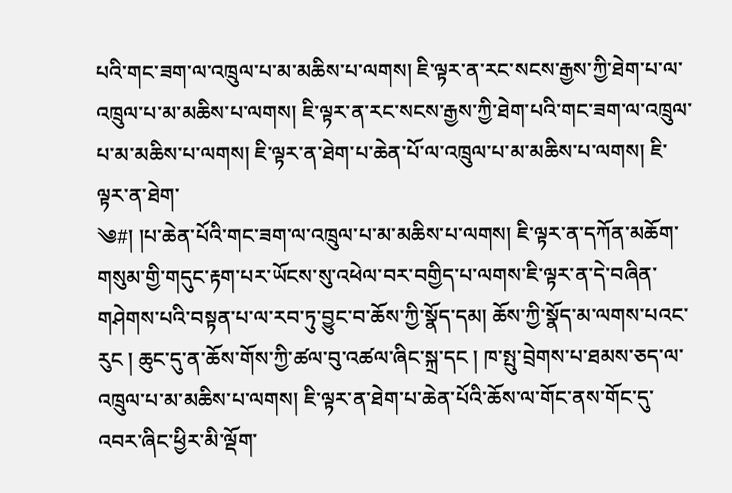པའི་གང་ཟག་ལ་འཁྲུལ་པ་མ་མཆིས་པ་ལགས། ཇི་ལྟར་ན་རང་སངས་རྒྱས་ཀྱི་ཐེག་པ་ལ་འཁྲུལ་པ་མ་མཆིས་པ་ལགས། ཇི་ལྟར་ན་རང་སངས་རྒྱས་ཀྱི་ཐེག་པའི་གང་ཟག་ལ་འཁྲུལ་པ་མ་མཆིས་པ་ལགས། ཇི་ལྟར་ན་ཐེག་པ་ཆེན་པོ་ལ་འཁྲུལ་པ་མ་མཆིས་པ་ལགས། ཇི་ལྟར་ན་ཐེག་
༄#། །པ་ཆེན་པོའི་གང་ཟག་ལ་འཁྲུལ་པ་མ་མཆིས་པ་ལགས། ཇི་ལྟར་ན་དཀོན་མཆོག་གསུམ་གྱི་གདུང་རྟག་པར་ཡོངས་སུ་འཕེལ་བར་བགྱིད་པ་ལགས་ཇི་ལྟར་ན་དེ་བཞིན་གཤེགས་པའི་བསྟན་པ་ལ་རབ་ཏུ་བྱུང་བ་ཆོས་ཀྱི་སྣོད་དམ། ཆོས་ཀྱི་སྣོད་མ་ལགས་པའང་རུང ། ཆུང་དུ་ན་ཆོས་གོས་ཀྱི་ཚལ་བུ་འཚལ་ཞིང་སྐྲ་དང ། ཁ་སྤུ་བྲེགས་པ་ཐམས་ཅད་ལ་འཁྲུལ་པ་མ་མཆིས་པ་ལགས། ཇི་ལྟར་ན་ཐེག་པ་ཆེན་པོའི་ཆོས་ལ་གོང་ནས་གོང་དུ་འབར་ཞིང་ཕྱིར་མི་ལྡོག་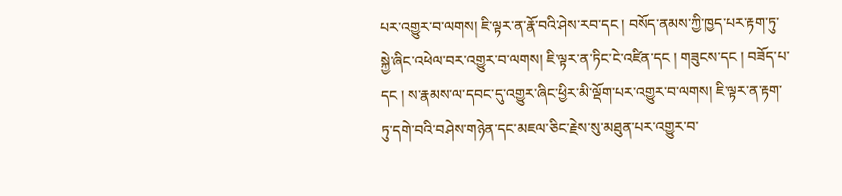པར་འགྱུར་བ་ལགས། ཇི་ལྟར་ན་རྣོ་བའི་ཤེས་རབ་དང ། བསོད་ནམས་ཀྱི་ཁྱད་པར་རྟག་ཏུ་སྐྱེ་ཞིང་འཕེལ་བར་འགྱུར་བ་ལགས། ཇི་ལྟར་ན་ཏིང་ངེ་འཛིན་དང ། གཟུངས་དང ། བཟོད་པ་དང ། ས་རྣམས་ལ་དབང་དུ་འགྱུར་ཞིང་ཕྱིར་མི་ལྡོག་པར་འགྱུར་བ་ལགས། ཇི་ལྟར་ན་རྟག་ཏུ་དགེ་བའི་བཤེས་གཉེན་དང་མཇལ་ཅིང་རྗེས་སུ་མཐུན་པར་འགྱུར་བ་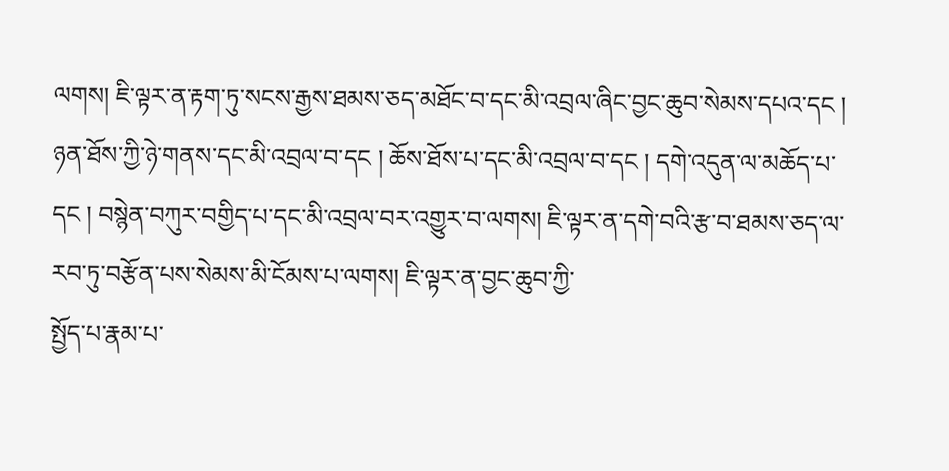ལགས། ཇི་ལྟར་ན་རྟག་ཏུ་སངས་རྒྱས་ཐམས་ཅད་མཐོང་བ་དང་མི་འབྲལ་ཞིང་བྱང་ཆུབ་སེམས་དཔའ་དང ། ཉན་ཐོས་ཀྱི་ཉེ་གནས་དང་མི་འབྲལ་བ་དང ། ཆོས་ཐོས་པ་དང་མི་འབྲལ་བ་དང ། དགེ་འདུན་ལ་མཆོད་པ་དང ། བསྙེན་བཀུར་བགྱིད་པ་དང་མི་འབྲལ་བར་འགྱུར་བ་ལགས། ཇི་ལྟར་ན་དགེ་བའི་རྩ་བ་ཐམས་ཅད་ལ་རབ་ཏུ་བརྩོན་པས་སེམས་མི་ངོམས་པ་ལགས། ཇི་ལྟར་ན་བྱང་ཆུབ་ཀྱི་
སྤྱོད་པ་རྣམ་པ་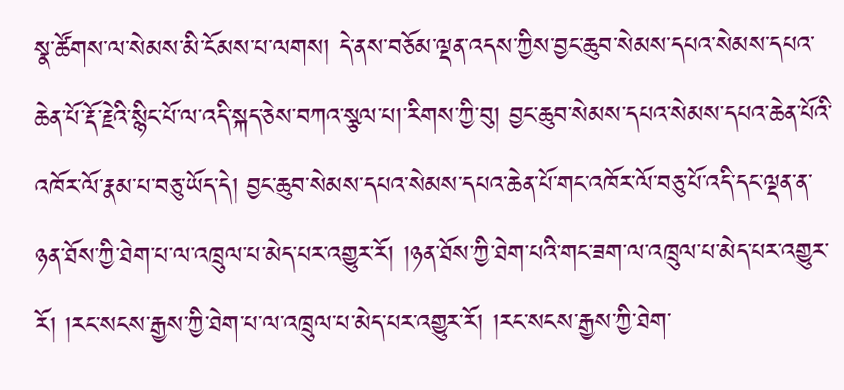སྣ་ཚོགས་ལ་སེམས་མི་ངོམས་པ་ལགས། དེ་ནས་བཅོམ་ལྡན་འདས་ཀྱིས་བྱང་ཆུབ་སེམས་དཔའ་སེམས་དཔའ་ཆེན་པོ་རྡོ་རྗེའི་སྙིང་པོ་ལ་འདི་སྐད་ཅེས་བཀའ་སྩལ་པ།་རིགས་ཀྱི་བུ། བྱང་ཆུབ་སེམས་དཔའ་སེམས་དཔའ་ཆེན་པོའི་འཁོར་ལོ་རྣམ་པ་བཅུ་ཡོད་དེ། བྱང་ཆུབ་སེམས་དཔའ་སེམས་དཔའ་ཆེན་པོ་གང་འཁོར་ལོ་བཅུ་པོ་འདི་དང་ལྡན་ན་ཉན་ཐོས་ཀྱི་ཐེག་པ་ལ་འཁྲུལ་པ་མེད་པར་འགྱུར་རོ། །ཉན་ཐོས་ཀྱི་ཐེག་པའི་གང་ཟག་ལ་འཁྲུལ་པ་མེད་པར་འགྱུར་རོ། །རང་སངས་རྒྱས་ཀྱི་ཐེག་པ་ལ་འཁྲུལ་པ་མེད་པར་འགྱུར་རོ། །རང་སངས་རྒྱས་ཀྱི་ཐེག་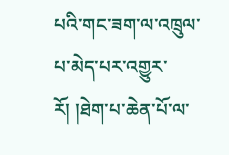པའི་གང་ཟག་ལ་འཁྲུལ་པ་མེད་པར་འགྱུར་རོ། །ཐེག་པ་ཆེན་པོ་ལ་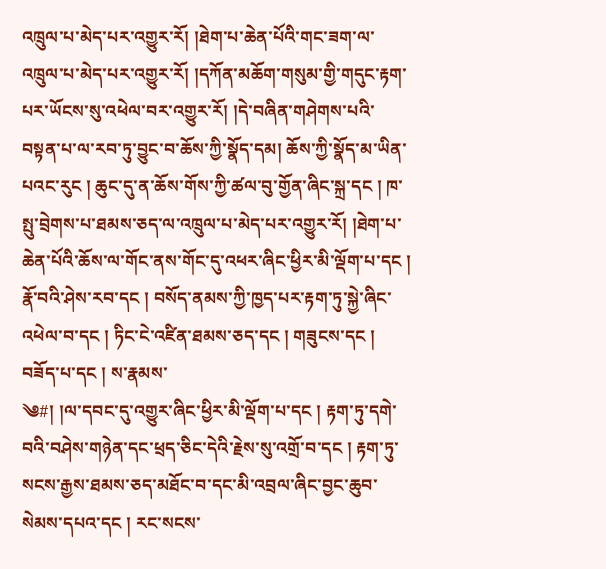འཁྲུལ་པ་མེད་པར་འགྱུར་རོ། །ཐེག་པ་ཆེན་པོའི་གང་ཟག་ལ་འཁྲུལ་པ་མེད་པར་འགྱུར་རོ། །དཀོན་མཆོག་གསུམ་གྱི་གདུང་རྟག་པར་ཡོངས་སུ་འཕེལ་བར་འགྱུར་རོ། །དེ་བཞིན་གཤེགས་པའི་བསྟན་པ་ལ་རབ་ཏུ་བྱུང་བ་ཆོས་ཀྱི་སྣོད་དམ། ཆོས་ཀྱི་སྣོད་མ་ཡིན་པའང་རུང ། ཆུང་དུ་ན་ཆོས་གོས་ཀྱི་ཚལ་བུ་གྱོན་ཞིང་སྐྲ་དང ། ཁ་སྤུ་བྲེགས་པ་ཐམས་ཅད་ལ་འཁྲུལ་པ་མེད་པར་འགྱུར་རོ། །ཐེག་པ་ཆེན་པོའི་ཆོས་ལ་གོང་ནས་གོང་དུ་འཕར་ཞིང་ཕྱིར་མི་ལྡོག་པ་དང ། རྣོ་བའི་ཤེས་རབ་དང ། བསོད་ནམས་ཀྱི་ཁྱད་པར་རྟག་ཏུ་སྐྱེ་ཞིང་འཕེལ་བ་དང ། ཏིང་ངེ་འཛིན་ཐམས་ཅད་དང ། གཟུངས་དང ། བཟོད་པ་དང ། ས་རྣམས་
༄#། །ལ་དབང་དུ་འགྱུར་ཞིང་ཕྱིར་མི་ལྡོག་པ་དང ། རྟག་ཏུ་དགེ་བའི་བཤེས་གཉེན་དང་ཕྲད་ཅིང་དེའི་རྗེས་སུ་འགྲོ་བ་དང ། རྟག་ཏུ་སངས་རྒྱས་ཐམས་ཅད་མཐོང་བ་དང་མི་འབྲལ་ཞིང་བྱང་ཆུབ་སེམས་དཔའ་དང ། རང་སངས་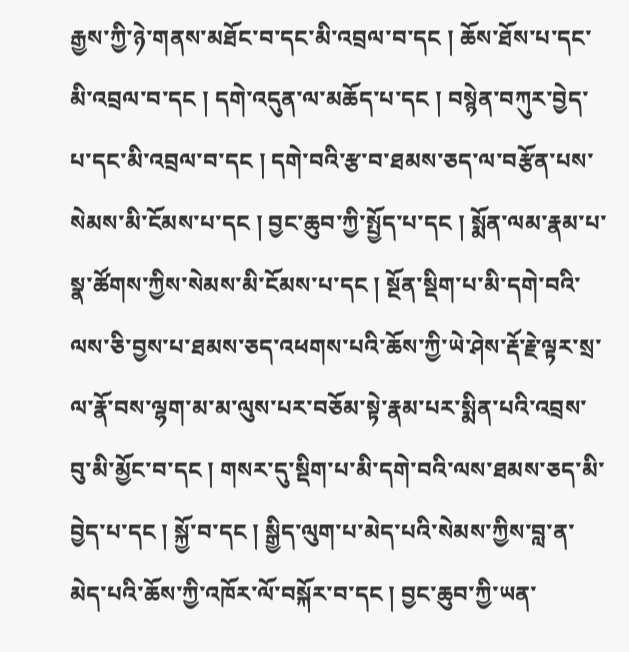རྒྱས་ཀྱི་ཉེ་གནས་མཐོང་བ་དང་མི་འབྲལ་བ་དང ། ཆོས་ཐོས་པ་དང་མི་འབྲལ་བ་དང ། དགེ་འདུན་ལ་མཆོད་པ་དང ། བསྙེན་བཀུར་བྱེད་པ་དང་མི་འབྲལ་བ་དང ། དགེ་བའི་རྩ་བ་ཐམས་ཅད་ལ་བརྩོན་པས་སེམས་མི་ངོམས་པ་དང ། བྱང་ཆུབ་ཀྱི་སྤྱོད་པ་དང ། སྨོན་ལམ་རྣམ་པ་སྣ་ཚོགས་ཀྱིས་སེམས་མི་ངོམས་པ་དང ། སྔོན་སྡིག་པ་མི་དགེ་བའི་ལས་ཅི་བྱས་པ་ཐམས་ཅད་འཕགས་པའི་ཆོས་ཀྱི་ཡེ་ཤེས་རྡོ་རྗེ་ལྟར་སྲ་ལ་རྣོ་བས་ལྷག་མ་མ་ལུས་པར་བཅོམ་སྟེ་རྣམ་པར་སྨིན་པའི་འབྲས་བུ་མི་མྱོང་བ་དང ། གསར་དུ་སྡིག་པ་མི་དགེ་བའི་ལས་ཐམས་ཅད་མི་བྱེད་པ་དང ། སྐྱོ་བ་དང ། སྒྱིད་ལུག་པ་མེད་པའི་སེམས་ཀྱིས་བླ་ན་མེད་པའི་ཆོས་ཀྱི་འཁོར་ལོ་བསྐོར་བ་དང ། བྱང་ཆུབ་ཀྱི་ཡན་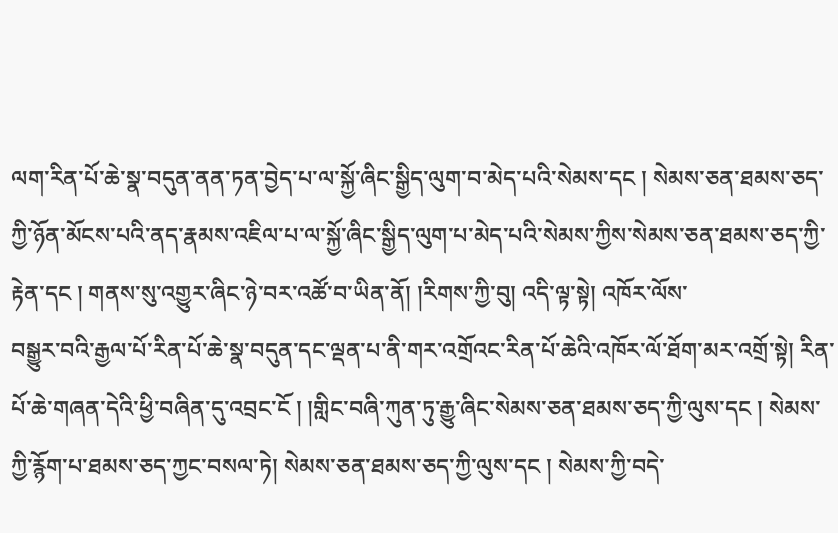ལག་རིན་པོ་ཆེ་སྣ་བདུན་ནན་ཏན་བྱེད་པ་ལ་སྐྱོ་ཞིང་སྒྱིད་ལུག་བ་མེད་པའི་སེམས་དང ། སེམས་ཅན་ཐམས་ཅད་ཀྱི་ཉོན་མོངས་པའི་ནད་རྣམས་འཇིལ་པ་ལ་སྐྱོ་ཞིང་སྒྱིད་ལུག་པ་མེད་པའི་སེམས་ཀྱིས་སེམས་ཅན་ཐམས་ཅད་ཀྱི་རྟེན་དང ། གནས་སུ་འགྱུར་ཞིང་ཉེ་བར་འཚོ་བ་ཡིན་ནོ། །རིགས་ཀྱི་བུ། འདི་ལྟ་སྟེ། འཁོར་ལོས་
བསྒྱུར་བའི་རྒྱལ་པོ་རིན་པོ་ཆེ་སྣ་བདུན་དང་ལྡན་པ་ནི་གར་འགྲོའང་རིན་པོ་ཆེའི་འཁོར་ལོ་ཐོག་མར་འགྲོ་སྟེ། རིན་པོ་ཆེ་གཞན་དེའི་ཕྱི་བཞིན་དུ་འབྲང་ངོ ། །གླིང་བཞི་ཀུན་ཏུ་རྒྱུ་ཞིང་སེམས་ཅན་ཐམས་ཅད་ཀྱི་ལུས་དང ། སེམས་ཀྱི་རྙོག་པ་ཐམས་ཅད་ཀྱང་བསལ་ཏེ། སེམས་ཅན་ཐམས་ཅད་ཀྱི་ལུས་དང ། སེམས་ཀྱི་བདེ་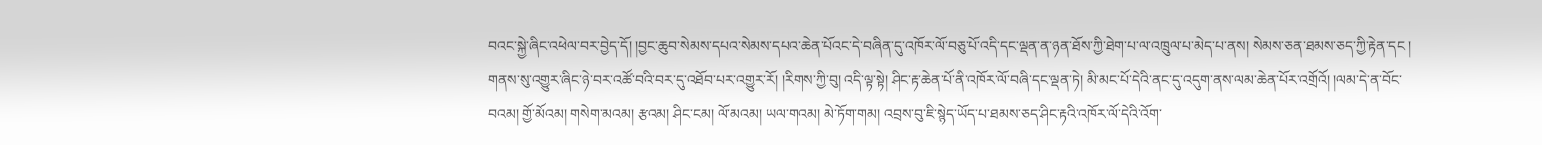བའང་སྐྱེ་ཞིང་འཕེལ་བར་བྱེད་དོ། །བྱང་ཆུབ་སེམས་དཔའ་སེམས་དཔའ་ཆེན་པོའང་དེ་བཞིན་དུ་འཁོར་ལོ་བཅུ་པོ་འདི་དང་ལྡན་ན་ཉན་ཐོས་ཀྱི་ཐེག་པ་ལ་འཁྲུལ་པ་མེད་པ་ནས། སེམས་ཅན་ཐམས་ཅད་ཀྱི་རྟེན་དང ། གནས་སུ་འགྱུར་ཞིང་ཉེ་བར་འཚོ་བའི་བར་དུ་འཐོབ་པར་འགྱུར་རོ། །རིགས་ཀྱི་བུ། འདི་ལྟ་སྟེ། ཤིང་རྟ་ཆེན་པོ་ནི་འཁོར་ལོ་བཞི་དང་ལྡན་ཏེ། མི་མང་པོ་དེའི་ནང་དུ་འདུག་ནས་ལམ་ཆེན་པོར་འགྲོའོ། །ལམ་དེ་ན་བོང་བའམ། གྱོ་མོའམ། གསེག་མའམ། རྩའམ། ཤིང་ངམ། ལོ་མའམ། ཡལ་གའམ། མེ་ཏོག་གམ། འབྲས་བུ་ཇི་སྙེད་ཡོད་པ་ཐམས་ཅད་ཤིང་རྟའི་འཁོར་ལོ་དེའི་འོག་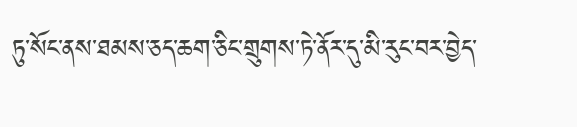ཏུ་སོང་ནས་ཐམས་ཅད་ཆག་ཅིང་གྲུགས་ཏེ་ནོར་དུ་མི་རུང་བར་བྱེད་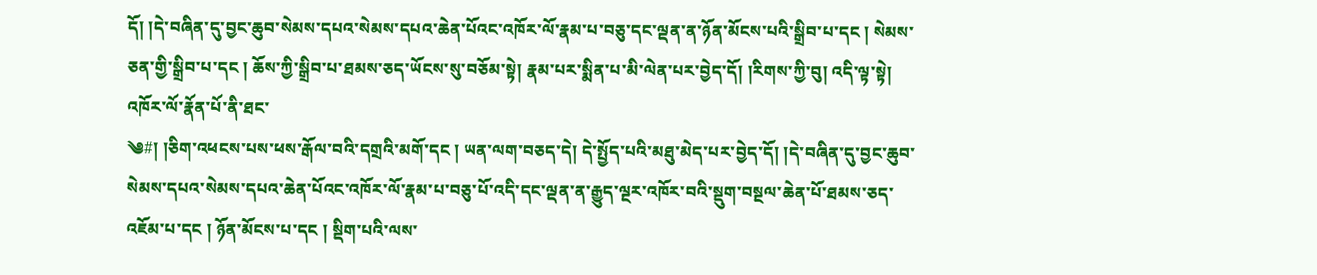དོ། །དེ་བཞིན་དུ་བྱང་ཆུབ་སེམས་དཔའ་སེམས་དཔའ་ཆེན་པོའང་འཁོར་ལོ་རྣམ་པ་བཅུ་དང་ལྡན་ན་ཉོན་མོངས་པའི་སྒྲིབ་པ་དང ། སེམས་ཅན་གྱི་སྒྲིབ་པ་དང ། ཆོས་ཀྱི་སྒྲིབ་པ་ཐམས་ཅད་ཡོངས་སུ་བཅོམ་སྟེ། རྣམ་པར་སྨིན་པ་མི་ལེན་པར་བྱེད་དོ། །རིགས་ཀྱི་བུ། འདི་ལྟ་སྟེ། འཁོར་ལོ་རྣོན་པོ་ནི་ཐང་
༄#། །ཅིག་འཕངས་པས་ཕས་རྒོལ་བའི་དགྲའི་མགོ་དང ། ཡན་ལག་བཅད་དེ། དེ་སྤྱོད་པའི་མཐུ་མེད་པར་བྱེད་དོ། །དེ་བཞིན་དུ་བྱང་ཆུབ་སེམས་དཔའ་སེམས་དཔའ་ཆེན་པོའང་འཁོར་ལོ་རྣམ་པ་བཅུ་པོ་འདི་དང་ལྡན་ན་རྒྱུད་ལྔར་འཁོར་བའི་སྡུག་བསྔལ་ཆེན་པོ་ཐམས་ཅད་འཇོམ་པ་དང ། ཉོན་མོངས་པ་དང ། སྡིག་པའི་ལས་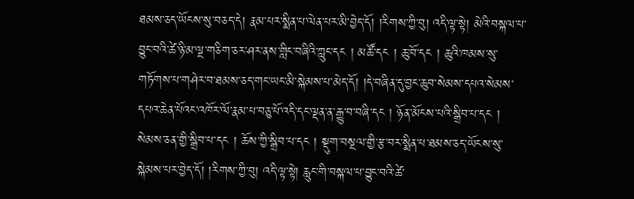ཐམས་ཅད་ཡོངས་སུ་བཅད་དེ། རྣམ་པར་སྨིན་པ་ལེན་པར་མི་བྱེད་དོ། །རིགས་ཀྱི་བུ། འདི་ལྟ་སྟེ། མེའི་བསྐལ་པ་བྱུང་བའི་ཚེ་ཉི་མ་ལྔ་གཅིག་ཅར་ཤར་ནས་གླིང་བཞིའི་ཀླུང་དང ། མཚོ་དང ། ཆུ་བོ་དང ། ཆུའི་ཁམས་སུ་གཏོགས་པ་གཤེར་བ་ཐམས་ཅད་གང་ཡང་མི་སྐེམས་པ་མེད་དོ། །དེ་བཞིན་དུ་བྱང་ཆུབ་སེམས་དཔའ་སེམས་དཔའ་ཆེན་པོའང་འཁོར་ལོ་རྣམ་པ་བཅུ་པོ་འདི་དང་ལྡན་ན་རྒྱུ་བ་བཞི་དང ། ཉོན་མོངས་པའི་སྒྲིབ་པ་དང ། སེམས་ཅན་གྱི་སྒྲིབ་པ་དང ། ཆོས་ཀྱི་སྒྲིབ་པ་དང ། སྡུག་བསྔལ་གྱི་རྩ་བར་སྨིན་པ་ཐམས་ཅད་ཡོངས་སུ་སྐེམས་པར་བྱེད་དོ། །རིགས་ཀྱི་བུ། འདི་ལྟ་སྟེ། རླུང་གི་བསྐལ་པ་བྱུང་བའི་ཚེ་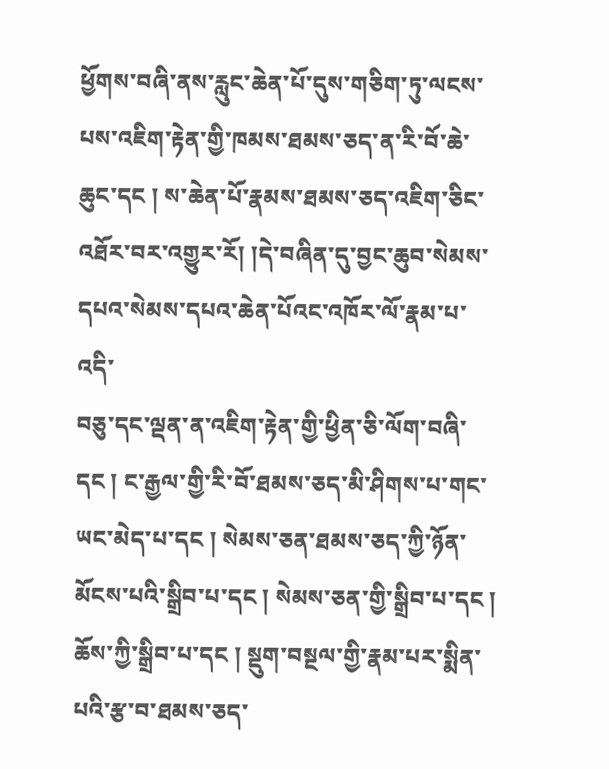ཕྱོགས་བཞི་ནས་རླུང་ཆེན་པོ་དུས་གཅིག་ཏུ་ལངས་པས་འཇིག་རྟེན་གྱི་ཁམས་ཐམས་ཅད་ན་རི་བོ་ཆེ་ཆུང་དང ། ས་ཆེན་པོ་རྣམས་ཐམས་ཅད་འཇིག་ཅིང་འཐོར་བར་འགྱུར་རོ། །དེ་བཞིན་དུ་བྱང་ཆུབ་སེམས་དཔའ་སེམས་དཔའ་ཆེན་པོའང་འཁོར་ལོ་རྣམ་པ་འདི་
བཅུ་དང་ལྡན་ན་འཇིག་རྟེན་གྱི་ཕྱིན་ཅི་ལོག་བཞི་དང ། ང་རྒྱལ་གྱི་རི་བོ་ཐམས་ཅད་མི་ཤིགས་པ་གང་ཡང་མེད་པ་དང ། སེམས་ཅན་ཐམས་ཅད་ཀྱི་ཉོན་མོངས་པའི་སྒྲིབ་པ་དང ། སེམས་ཅན་གྱི་སྒྲིབ་པ་དང ། ཆོས་ཀྱི་སྒྲིབ་པ་དང ། སྡུག་བསྔལ་གྱི་རྣམ་པར་སྨིན་པའི་རྩ་བ་ཐམས་ཅད་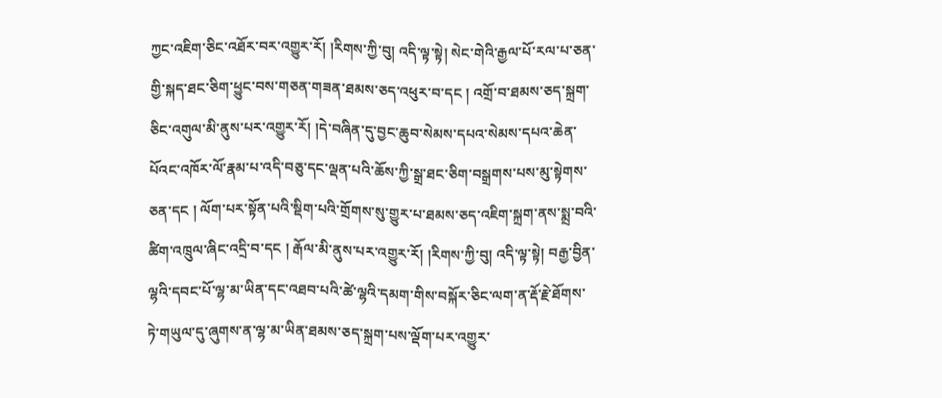ཀྱང་འཇིག་ཅིང་འཐོར་བར་འགྱུར་རོ། །རིགས་ཀྱི་བུ། འདི་ལྟ་སྟེ། སེང་གེའི་རྒྱལ་པོ་རལ་པ་ཅན་གྱི་སྐད་ཐང་ཅིག་ཕྱུང་བས་གཅན་གཟན་ཐམས་ཅད་འཕུར་བ་དང ། འགྲོ་བ་ཐམས་ཅད་སྐྲག་ཅིང་འགུལ་མི་ནུས་པར་འགྱུར་རོ། །དེ་བཞིན་དུ་བྱང་ཆུབ་སེམས་དཔའ་སེམས་དཔའ་ཆེན་པོའང་འཁོར་ལོ་རྣམ་པ་འདི་བཅུ་དང་ལྡན་པའི་ཆོས་ཀྱི་སྒྲ་ཐང་ཅིག་བསྒྲགས་པས་མུ་སྟེགས་ཅན་དང ། ལོག་པར་སྟོན་པའི་སྡིག་པའི་གྲོགས་སུ་གྱུར་པ་ཐམས་ཅད་འཇིག་སྐྲག་ནས་སྨྲ་བའི་ཚིག་འཁྲུལ་ཞིང་འདྲི་བ་དང ། རྒོལ་མི་ནུས་པར་འགྱུར་རོ། །རིགས་ཀྱི་བུ། འདི་ལྟ་སྟེ། བརྒྱ་བྱིན་ལྷའི་དབང་པོ་ལྷ་མ་ཡིན་དང་འཐབ་པའི་ཚེ་ལྷའི་དམག་གིས་བསྐོར་ཅིང་ལག་ན་རྡོ་རྗེ་ཐོགས་ཏེ་གཡུལ་དུ་ཞུགས་ན་ལྷ་མ་ཡིན་ཐམས་ཅད་སྐྲག་པས་ལྡོག་པར་འགྱུར་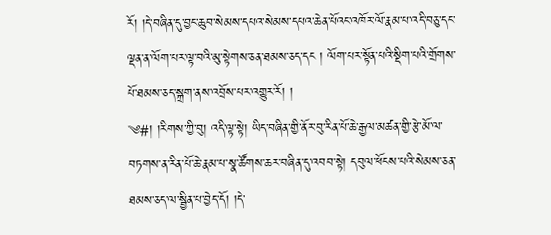རོ། །དེ་བཞིན་དུ་བྱང་ཆུབ་སེམས་དཔའ་སེམས་དཔའ་ཆེན་པོའང་འཁོར་ལོ་རྣམ་པ་འདི་བཅུ་དང་ལྡན་ན་ལོག་པར་ལྟ་བའི་མུ་སྟེགས་ཅན་ཐམས་ཅད་དང ། ལོག་པར་སྟོན་པའི་སྡིག་པའི་གྲོགས་པོ་ཐམས་ཅད་སྐྲག་ནས་འབྲོས་པར་འགྱུར་རོ། །
༄#། །རིགས་ཀྱི་བུ། འདི་ལྟ་སྟེ། ཡིད་བཞིན་གྱི་ནོར་བུ་རིན་པོ་ཆེ་རྒྱལ་མཚན་གྱི་རྩེ་མོ་ལ་བཏགས་ན་རིན་པོ་ཆེ་རྣམ་པ་སྣ་ཚོགས་ཆར་བཞིན་དུ་འབབ་སྟེ། དབུལ་ཕོངས་པའི་སེམས་ཅན་ཐམས་ཅད་ལ་སྦྱིན་པ་བྱེད་དོ། །དེ་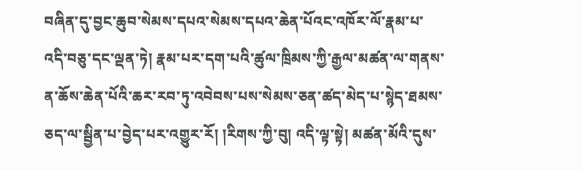བཞིན་དུ་བྱང་ཆུབ་སེམས་དཔའ་སེམས་དཔའ་ཆེན་པོའང་འཁོར་ལོ་རྣམ་པ་འདི་བཅུ་དང་ལྡན་ཏེ། རྣམ་པར་དག་པའི་ཚུལ་ཁྲིམས་ཀྱི་རྒྱལ་མཚན་ལ་གནས་ན་ཆོས་ཆེན་པོའི་ཆར་རབ་ཏུ་འབེབས་པས་སེམས་ཅན་ཚད་མེད་པ་སྙེད་ཐམས་ཅད་ལ་སྦྱིན་པ་བྱེད་པར་འགྱུར་རོ། །རིགས་ཀྱི་བུ། འདི་ལྟ་སྟེ། མཚན་མོའི་དུས་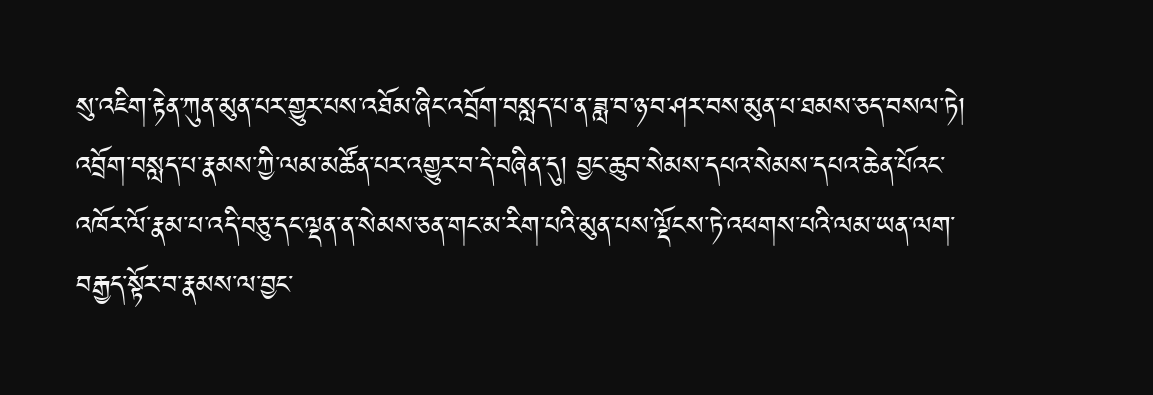སུ་འཇིག་རྟེན་ཀུན་མུན་པར་གྱུར་པས་འཐོམ་ཞིང་འབྲོག་བསླད་པ་ན་ཟླ་བ་ཉ་བ་ཤར་བས་མུན་པ་ཐམས་ཅད་བསལ་ཏེ། འབྲོག་བསླད་པ་རྣམས་ཀྱི་ལམ་མཚོན་པར་འགྱུར་བ་དེ་བཞིན་དུ། བྱང་ཆུབ་སེམས་དཔའ་སེམས་དཔའ་ཆེན་པོའང་འཁོར་ལོ་རྣམ་པ་འདི་བཅུ་དང་ལྡན་ན་སེམས་ཅན་གང་མ་རིག་པའི་མུན་པས་ལྡོངས་ཏེ་འཕགས་པའི་ལམ་ཡན་ལག་བརྒྱད་སྟོར་བ་རྣམས་ལ་བྱང་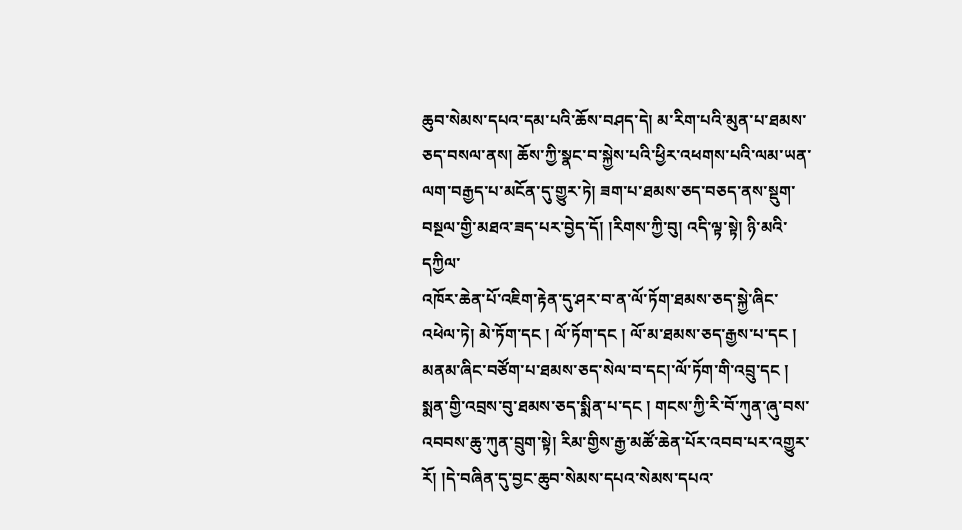ཆུབ་སེམས་དཔའ་དམ་པའི་ཆོས་བཤད་དེ། མ་རིག་པའི་མུན་པ་ཐམས་ཅད་བསལ་ནས། ཆོས་ཀྱི་སྣང་བ་སྐྱེས་པའི་ཕྱིར་འཕགས་པའི་ལམ་ཡན་ལག་བརྒྱད་པ་མངོན་དུ་གྱུར་ཏེ། ཟག་པ་ཐམས་ཅད་བཅད་ནས་སྡུག་བསྔལ་གྱི་མཐའ་ཟད་པར་བྱེད་དོ། །རིགས་ཀྱི་བུ། འདི་ལྟ་སྟེ། ཉི་མའི་དཀྱིལ་
འཁོར་ཆེན་པོ་འཇིག་རྟེན་དུ་ཤར་བ་ན་ལོ་ཏོག་ཐམས་ཅད་སྐྱེ་ཞིང་འཕེལ་ཏེ། མེ་ཏོག་དང ། ལོ་ཏོག་དང ། ལོ་མ་ཐམས་ཅད་རྒྱས་པ་དང ། མནམ་ཞིང་བཙོག་པ་ཐམས་ཅད་སེལ་བ་དང།་ལོ་ཏོག་གི་འབྲུ་དང ། སྨན་གྱི་འབྲས་བུ་ཐམས་ཅད་སྨིན་པ་དང ། གངས་ཀྱི་རི་བོ་ཀུན་ཞུ་བས་འབབས་ཆུ་ཀུན་བྲུག་སྟེ། རིམ་གྱིས་རྒྱ་མཚོ་ཆེན་པོར་འབབ་པར་འགྱུར་རོ། །དེ་བཞིན་དུ་བྱང་ཆུབ་སེམས་དཔའ་སེམས་དཔའ་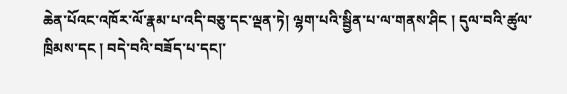ཆེན་པོའང་འཁོར་ལོ་རྣམ་པ་འདི་བཅུ་དང་ལྡན་ཏེ། ལྷག་པའི་སྦྱིན་པ་ལ་གནས་ཤིང ། དུལ་བའི་ཚུལ་ཁྲིམས་དང ། བདེ་བའི་བཟོད་པ་དང།་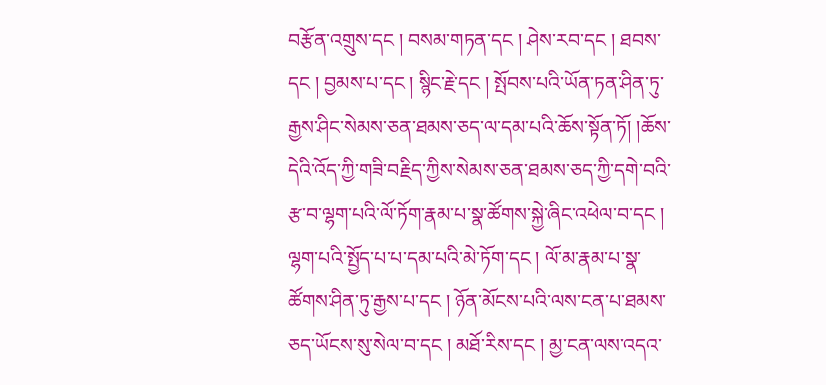བརྩོན་འགྲུས་དང ། བསམ་གཏན་དང ། ཤེས་རབ་དང ། ཐབས་དང ། བྱམས་པ་དང ། སྙིང་རྗེ་དང ། སྤོབས་པའི་ཡོན་ཏན་ཤིན་ཏུ་རྒྱས་ཤིང་སེམས་ཅན་ཐམས་ཅད་ལ་དམ་པའི་ཆོས་སྟོན་ཏོ། །ཆོས་དེའི་འོད་ཀྱི་གཟི་བརྗིད་ཀྱིས་སེམས་ཅན་ཐམས་ཅད་ཀྱི་དགེ་བའི་རྩ་བ་ལྷག་པའི་ལོ་ཏོག་རྣམ་པ་སྣ་ཚོགས་སྐྱེ་ཞིང་འཕེལ་བ་དང ། ལྷག་པའི་སྤྱོད་པ་པ་དམ་པའི་མེ་ཏོག་དང ། ལོ་མ་རྣམ་པ་སྣ་ཚོགས་ཤིན་ཏུ་རྒྱས་པ་དང ། ཉོན་མོངས་པའི་ལས་ངན་པ་ཐམས་ཅད་ཡོངས་སུ་སེལ་བ་དང ། མཐོ་རིས་དང ། མྱ་ངན་ལས་འདའ་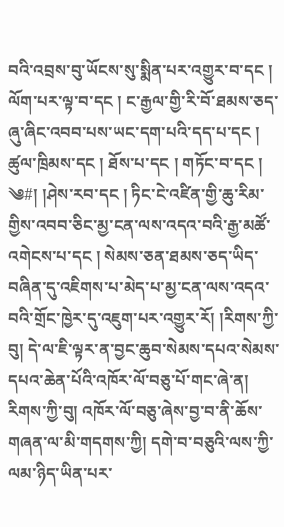བའི་འབྲས་བུ་ཡོངས་སུ་སྨིན་པར་འགྱུར་བ་དང ། ལོག་པར་ལྟ་བ་དང ། ང་རྒྱལ་གྱི་རི་བོ་ཐམས་ཅད་ཞུ་ཞིང་འབབ་པས་ཡང་དག་པའི་དད་པ་དང ། ཚུལ་ཁྲིམས་དང ། ཐོས་པ་དང ། གཏོང་བ་དང །
༄#། །ཤེས་རབ་དང ། ཏིང་ངེ་འཛིན་གྱི་ཆུ་རིམ་གྱིས་འབབ་ཅིང་མྱ་ངན་ལས་འདའ་བའི་རྒྱ་མཚོ་འགེངས་པ་དང ། སེམས་ཅན་ཐམས་ཅད་ཡིད་བཞིན་དུ་འཇིགས་པ་མེད་པ་མྱ་ངན་ལས་འདའ་བའི་གྲོང་ཁྱེར་དུ་འཇུག་པར་འགྱུར་རོ། །རིགས་ཀྱི་བུ། དེ་ལ་ཇི་ལྟར་ན་བྱང་ཆུབ་སེམས་དཔའ་སེམས་དཔའ་ཆེན་པོའི་འཁོར་ལོ་བཅུ་པོ་གང་ཞེ་ན། རིགས་ཀྱི་བུ། འཁོར་ལོ་བཅུ་ཞེས་བྱ་བ་ནི་ཆོས་གཞན་ལ་མི་གདགས་ཀྱི། དགེ་བ་བཅུའི་ལས་ཀྱི་ལམ་ཉིད་ཡིན་པར་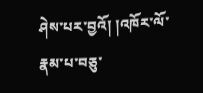ཤེས་པར་བྱའོ། །འཁོར་ལོ་རྣམ་པ་བཅུ་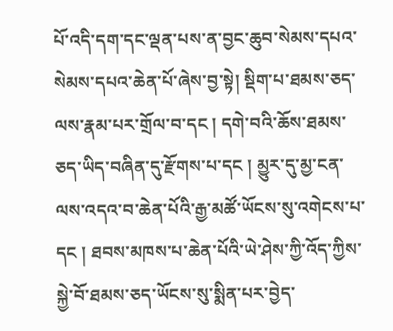པོ་འདི་དག་དང་ལྡན་པས་ན་བྱང་ཆུབ་སེམས་དཔའ་སེམས་དཔའ་ཆེན་པོ་ཞེས་བྱ་སྟེ། སྡིག་པ་ཐམས་ཅད་ལས་རྣམ་པར་གྲོལ་བ་དང ། དགེ་བའི་ཆོས་ཐམས་ཅད་ཡིད་བཞིན་དུ་རྫོགས་པ་དང ། མྱུར་དུ་མྱ་ངན་ལས་འདའ་བ་ཆེན་པོའི་རྒྱ་མཚོ་ཡོངས་སུ་འགེངས་པ་དང ། ཐབས་མཁས་པ་ཆེན་པོའི་ཡེ་ཤེས་ཀྱི་འོད་ཀྱིས་སྐྱེ་བོ་ཐམས་ཅད་ཡོངས་སུ་སྨིན་པར་བྱེད་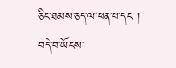ཅིང་ཐམས་ཅད་ལ་ཕན་པ་དང ། བདེ་བ་ཡོངས་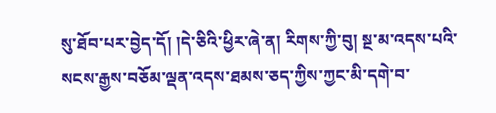སུ་ཐོབ་པར་བྱེད་དོ། །དེ་ཅིའི་ཕྱིར་ཞེ་ན། རིགས་ཀྱི་བུ། སྔ་མ་འདས་པའི་སངས་རྒྱས་བཅོམ་ལྡན་འདས་ཐམས་ཅད་ཀྱིས་ཀྱང་མི་དགེ་བ་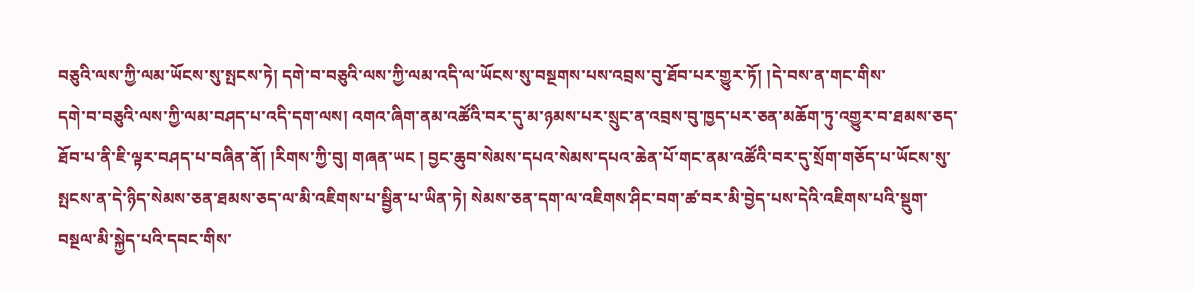བཅུའི་ལས་ཀྱི་ལམ་ཡོངས་སུ་སྤངས་ཏེ། དགེ་བ་བཅུའི་ལས་ཀྱི་ལམ་འདི་ལ་ཡོངས་སུ་བསྔགས་པས་འབྲས་བུ་ཐོབ་པར་གྱུར་ཏོ། །དེ་བས་ན་གང་གིས་
དགེ་བ་བཅུའི་ལས་ཀྱི་ལམ་བཤད་པ་འདི་དག་ལས། འགའ་ཞིག་ནམ་འཚོའི་བར་དུ་མ་ཉམས་པར་སྲུང་ན་འབྲས་བུ་ཁྱད་པར་ཅན་མཆོག་ཏུ་འགྱུར་བ་ཐམས་ཅད་ཐོབ་པ་ནི་ཇི་ལྟར་བཤད་པ་བཞིན་ནོ། །རིགས་ཀྱི་བུ། གཞན་ཡང ། བྱང་ཆུབ་སེམས་དཔའ་སེམས་དཔའ་ཆེན་པོ་གང་ནམ་འཚོའི་བར་དུ་སྲོག་གཅོད་པ་ཡོངས་སུ་སྤངས་ན་དེ་ཉིད་སེམས་ཅན་ཐམས་ཅད་ལ་མི་འཇིགས་པ་སྦྱིན་པ་ཡིན་ཏེ། སེམས་ཅན་དག་ལ་འཇིགས་ཤིང་བག་ཚ་བར་མི་བྱེད་པས་དེའི་འཇིགས་པའི་སྡུག་བསྔལ་མི་སྐྱེད་པའི་དབང་གིས་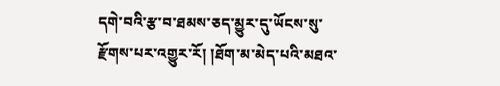དགེ་བའི་རྩ་བ་ཐམས་ཅད་མྱུར་དུ་ཡོངས་སུ་རྫོགས་པར་འགྱུར་རོ། །ཐོག་མ་མེད་པའི་མཐའ་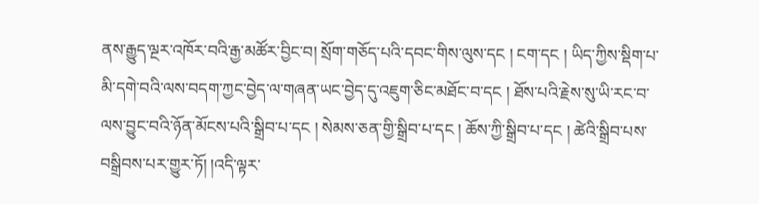ནས་རྒྱུད་ལྔར་འཁོར་བའི་རྒྱ་མཚོར་བྱིང་བ། སྲོག་གཅོད་པའི་དབང་གིས་ལུས་དང ། ངག་དང ། ཡིད་ཀྱིས་སྡིག་པ་མི་དགེ་བའི་ལས་བདག་ཀྱང་བྱེད་ལ་གཞན་ཡང་བྱེད་དུ་འཇུག་ཅིང་མཐོང་བ་དང ། ཐོས་པའི་རྗེས་སུ་ཡི་རང་བ་ལས་བྱུང་བའི་ཉོན་མོངས་པའི་སྒྲིབ་པ་དང ། སེམས་ཅན་གྱི་སྒྲིབ་པ་དང ། ཆོས་ཀྱི་སྒྲིབ་པ་དང ། ཚེའི་སྒྲིབ་པས་བསྒྲིབས་པར་གྱུར་ཏོ། །འདི་ལྟར་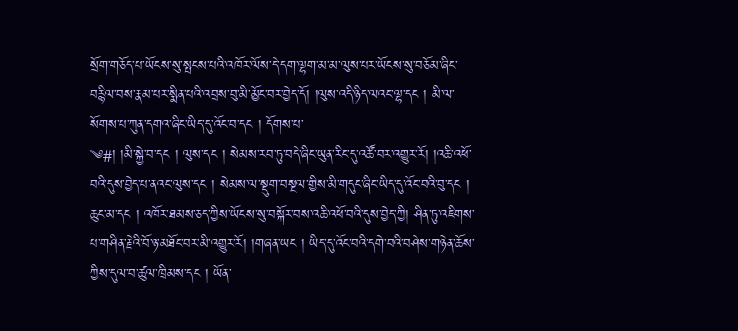སྲོག་གཅོད་པ་ཡོངས་སུ་སྤངས་པའི་འཁོར་ལོས་དེ་དག་ལྷག་མ་མ་ལུས་པར་ཡོངས་སུ་བཅོམ་ཞིང་བརྙིལ་བས་རྣམ་པར་སྨིན་པའི་འབྲས་བུ་མི་མྱོང་བར་བྱེད་དོ། །ལུས་འདི་ཉིད་ལའང་ལྷ་དང ། མི་ལ་སོགས་པ་ཀུན་དགའ་ཞིང་ཡིད་དུ་འོང་བ་དང ། དོགས་པ་
༄#། །མི་སྐྱེ་བ་དང ། ལུས་དང ། སེམས་རབ་ཏུ་བདེ་ཞིང་ཡུན་རིང་དུ་འཚོ་བར་འགྱུར་རོ། །འཆི་འཕོ་བའི་དུས་བྱེད་པ་ནའང་ལུས་དང ། སེམས་ལ་སྡུག་བསྔལ་གྱིས་མི་གདུང་ཞིང་ཡིད་དུ་འོང་བའི་བུ་དང ། ཆུང་མ་དང ། འཁོར་ཐམས་ཅད་ཀྱིས་ཡོངས་སུ་བསྐོར་བས་འཆི་འཕོ་བའི་དུས་བྱེད་ཀྱི། ཤིན་ཏུ་འཇིགས་པ་གཤིན་རྗེའི་བོ་ཉ་མཐོང་བར་མི་འགྱུར་རོ། །གཞན་ཡང ། ཡིད་དུ་འོང་བའི་དགེ་བའི་བཤེས་གཉེན་ཆོས་ཀྱིས་དུལ་བ་ཚུལ་ཁྲིམས་དང ། ཡོན་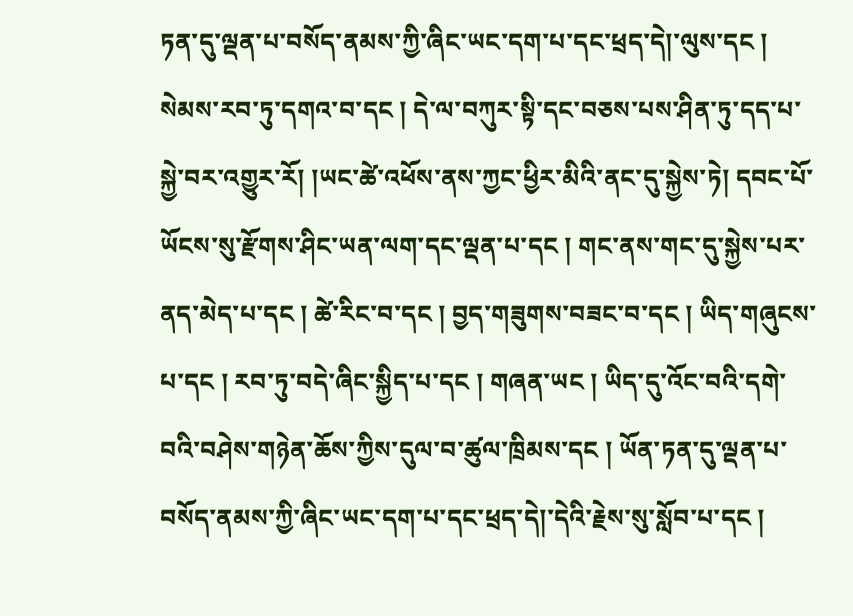ཏན་དུ་ལྡན་པ་བསོད་ནམས་ཀྱི་ཞིང་ཡང་དག་པ་དང་ཕྲད་དེ།་ལུས་དང ། སེམས་རབ་ཏུ་དགའ་བ་དང ། དེ་ལ་བཀུར་སྟི་དང་བཅས་པས་ཤིན་ཏུ་དད་པ་སྐྱེ་བར་འགྱུར་རོ། །ཡང་ཚེ་འཕོས་ནས་ཀྱང་ཕྱིར་མིའི་ནང་དུ་སྐྱེས་ཏེ། དབང་པོ་ཡོངས་སུ་རྫོགས་ཤིང་ཡན་ལག་དང་ལྡན་པ་དང ། གང་ནས་གང་དུ་སྐྱེས་པར་ནད་མེད་པ་དང ། ཚེ་རིང་བ་དང ། བྱད་གཟུགས་བཟང་བ་དང ། ཡིད་གཞུངས་པ་དང ། རབ་ཏུ་བདེ་ཞིང་སྐྱིད་པ་དང ། གཞན་ཡང ། ཡིད་དུ་འོང་བའི་དགེ་བའི་བཤེས་གཉེན་ཆོས་ཀྱིས་དུལ་བ་ཚུལ་ཁྲིམས་དང ། ཡོན་ཏན་དུ་ལྡན་པ་བསོད་ནམས་ཀྱི་ཞིང་ཡང་དག་པ་དང་ཕྲད་དེ།་དེའི་རྗེས་སུ་སློབ་པ་དང །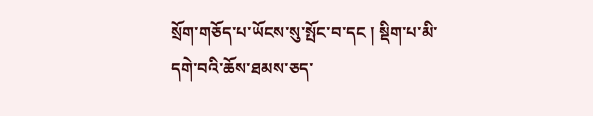སྲོག་གཅོད་པ་ཡོངས་སུ་སྤོང་བ་དང ། སྡིག་པ་མི་དགེ་བའི་ཆོས་ཐམས་ཅད་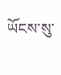ཡོངས་སུ་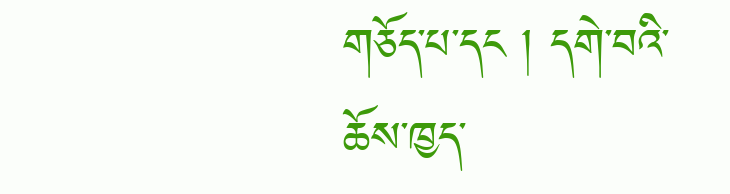གཅོད་པ་དང ། དགེ་བའི་ཆོས་ཁྱད་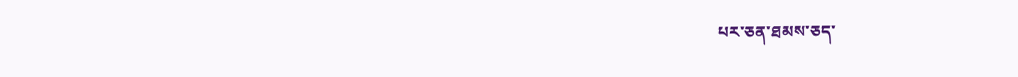པར་ཅན་ཐམས་ཅད་